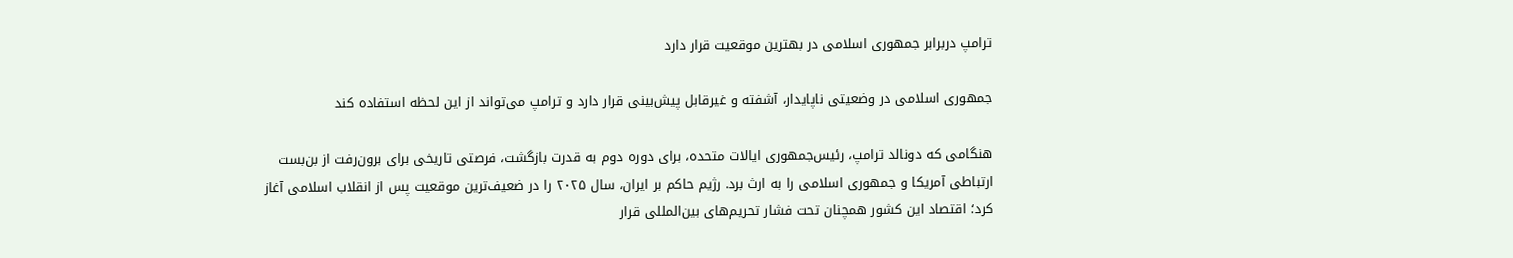ترامپ دربرابر جمهوری اسلامی در بهترین موقعیت قرار دارد

جمهوری اسلامی در وضعیتی ناپایدار، آشفته‌ و غیرقابل پیش‌بینی‌ قرار دارد و ترامپ می‌تواند از این لحظه استفاده کند

هنگامی که دونالد ترامپ، رئیس‌جمهوری ایالات متحده، برای دوره دوم به قدرت بازگشت، فرصتی تاریخی برای برون‌رفت از بن‌بست ارتباطی آمریکا و جمهوری اسلامی را به ارث برد. رژیم حاکم بر ایران، سال ۲۰۲۵ را در ضعیف‌ترین موقعیت پس از انقلاب اسلامی آغاز کرد؛ اقتصاد این کشور همچنان تحت فشار تحریم‌های بین‌المللی قرار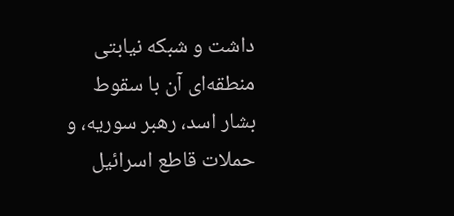داشت و شبکه نیابتی منطقه‌ای آن با سقوط بشار اسد، رهبر سوریه، و حملات قاطع اسرائیل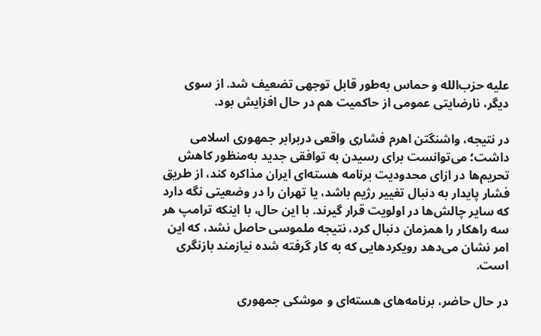علیه حزب‌الله و حماس به‌طور قابل توجهی تضعیف شد. از سوی دیگر، نارضایتی عمومی از حاکمیت هم در حال افزایش بود.

در نتیجه، واشنگتن اهرم فشاری واقعی دربرابر جمهوری اسلامی داشت؛ می‌توانست برای رسیدن به توافقی جدید به‌منظور کاهش تحریم‌ها در ازای محدودیت برنامه هسته‌ای ایران مذاکره کند، از طریق فشار پایدار به دنبال تغییر رژیم باشد، یا تهران را در وضعیتی نگه دارد که سایر چالش‌ها در اولویت قرار گیرند. با این حال، با اینکه ترامپ هر سه راهکار را همزمان دنبال کرد، نتیجه ملموسی حاصل نشد، که این امر نشان می‌دهد رویکردهایی که به کار گرفته شده نیازمند بازنگری است.

در حال حاضر، برنامه‌های هسته‌ای و موشکی جمهوری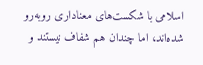اسلامی با شکست‌های معناداری روبه‌رو شده‌اند، اما چندان هم شفاف نیستند و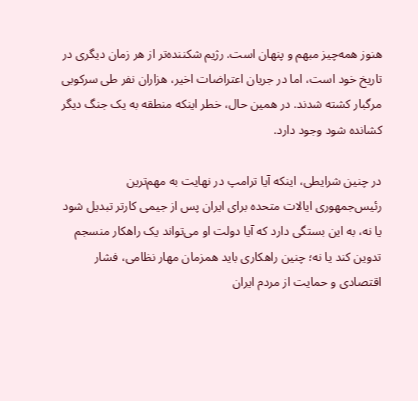هنوز همه‌چیز مبهم و پنهان است. رژیم شکننده‌تر از هر زمان دیگری در تاریخ خود است، اما در جریان اعتراضات اخیر، هزاران نفر طی سرکوبی مرگبار کشته شدند. در همین حال، خطر اینکه منطقه به یک جنگ دیگر کشانده شود وجود دارد.

در چنین شرایطی، اینکه آیا ترامپ در نهایت به مهم‌ترین رئیس‌جمهوری ایالات متحده برای ایران پس از جیمی کارتر تبدیل شود یا نه، به این بستگی دارد که آیا دولت او می‌تواند یک راهکار منسجم تدوین کند یا نه؛ چنین راهکاری باید همزمان مهار نظامی، فشار اقتصادی و حمایت از مردم ایران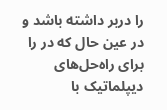را دربر داشته باشد و در عین حال که در را برای راه‌حل‌های دیپلماتیک با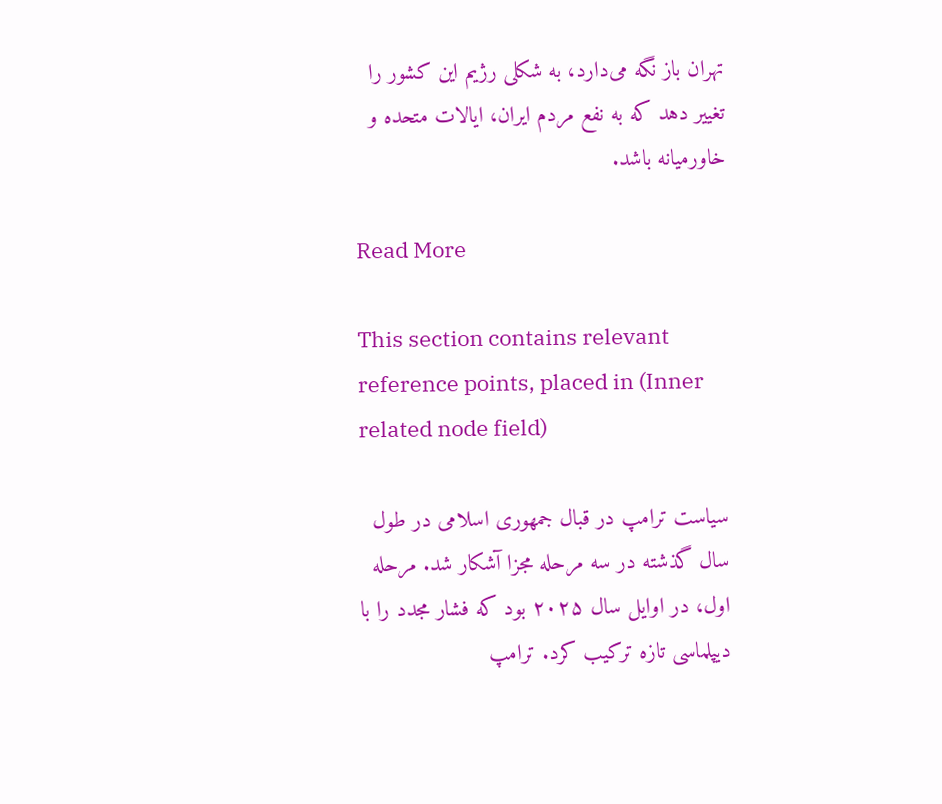تهران باز نگه می‌دارد، به شکلی رژیم این کشور را تغییر دهد که به نفع مردم ایران، ایالات متحده و خاورمیانه باشد.

Read More

This section contains relevant reference points, placed in (Inner related node field)

سیاست ترامپ در قبال جمهوری اسلامی در طول سال گذشته در سه مرحله مجزا آشکار شد. مرحله اول، در اوایل سال ۲۰۲۵ بود که فشار مجدد را با دیپلماسی تازه ترکیب کرد. ترامپ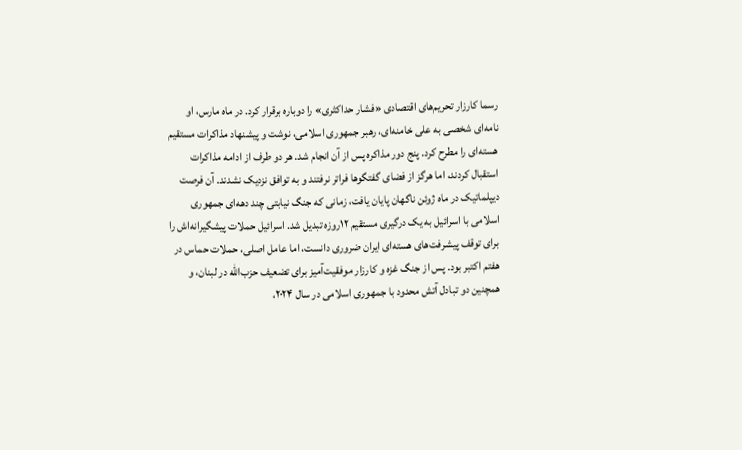رسما کارزار تحریم‌های اقتصادی «فشار حداکثری» را دوباره برقرار کرد. در ماه مارس، او نامه‌ای شخصی به علی خامنه‌ای، رهبر جمهوری اسلامی، نوشت و پیشنهاد مذاکرات مستقیم هسته‌ای را مطرح کرد. پنج دور مذاکره پس از آن انجام شد. هر دو طرف از ادامه مذاکرات استقبال کردند، اما هرگز از فضای گفتگوها فراتر نرفتند و به توافق نزدیک نشدند. آن فرصت دیپلماتیک در ماه ژوئن ناگهان پایان یافت، زمانی که جنگ نیابتی چند دهه‌ای جمهوری اسلامی با اسرائیل به یک درگیری مستقیم ۱۲روزه تبدیل شد. اسرائیل حملات پیشگیرانه‌اش را برای توقف پیشرفت‌های هسته‌ای ایران ضروری دانست، اما عامل اصلی، حملات حماس در هفتم اکتبر بود. پس از جنگ غزه و کارزار موفقیت‌آمیز برای تضعیف حزب‌الله در لبنان، و همچنین دو تبادل آتش محدود با جمهوری اسلامی در سال ۲۰۲۴،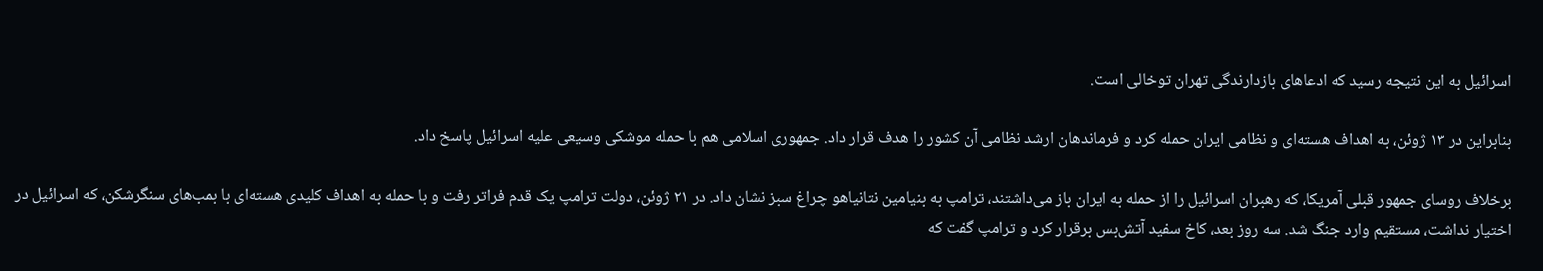اسرائیل به این نتیجه رسید که ادعاهای بازدارندگی تهران توخالی است.

بنابراین در ۱۳ ژوئن، به اهداف هسته‌ای و نظامی ایران حمله کرد و فرماندهان ارشد نظامی آن کشور را هدف قرار داد. جمهوری اسلامی هم با حمله موشکی وسیعی علیه اسرائیل پاسخ داد.

برخلاف روسای جمهور قبلی آمریکا، که رهبران اسرائیل را از حمله به ایران باز می‌داشتند، ترامپ به بنیامین نتانیاهو چراغ سبز نشان داد. در ۲۱ ژوئن، دولت ترامپ یک قدم فراتر رفت و با حمله به اهداف کلیدی هسته‌ای با بمب‌های سنگرشکن، که اسرائیل در اختیار نداشت، مستقیم وارد جنگ شد. سه روز بعد، کاخ سفید آتش‌بس برقرار کرد و ترامپ گفت که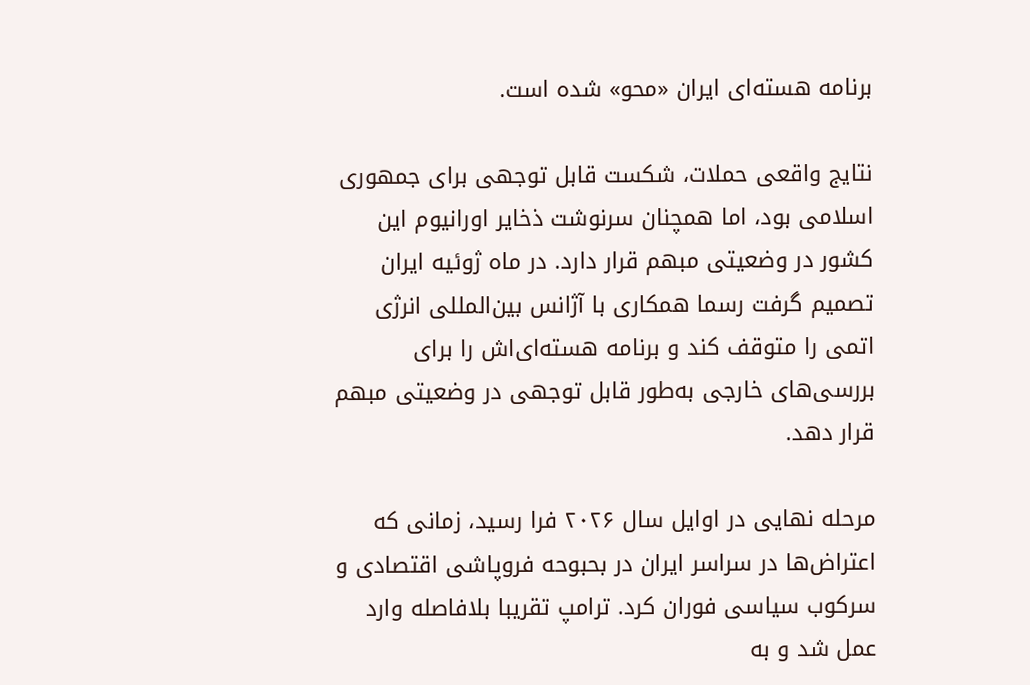برنامه هسته‌ای ایران «محو» شده است.

نتایج واقعی حملات، شکست قابل توجهی برای جمهوری اسلامی بود، اما همچنان سرنوشت ذخایر اورانیوم این کشور در وضعیتی مبهم قرار دارد. در ماه ژوئیه ایران تصمیم گرفت رسما همکاری‌ با آژانس بین‌المللی انرژی اتمی را متوقف کند و برنامه هسته‌ای‌اش را برای بررسی‌های خارجی به‌طور قابل توجهی در وضعیتی مبهم قرار دهد.

مرحله نهایی در اوایل سال ۲۰۲۶ فرا رسید، زمانی که اعتراض‌ها در سراسر ایران در بحبوحه فروپاشی اقتصادی و سرکوب سیاسی فوران کرد. ترامپ تقریبا بلافاصله وارد عمل شد و به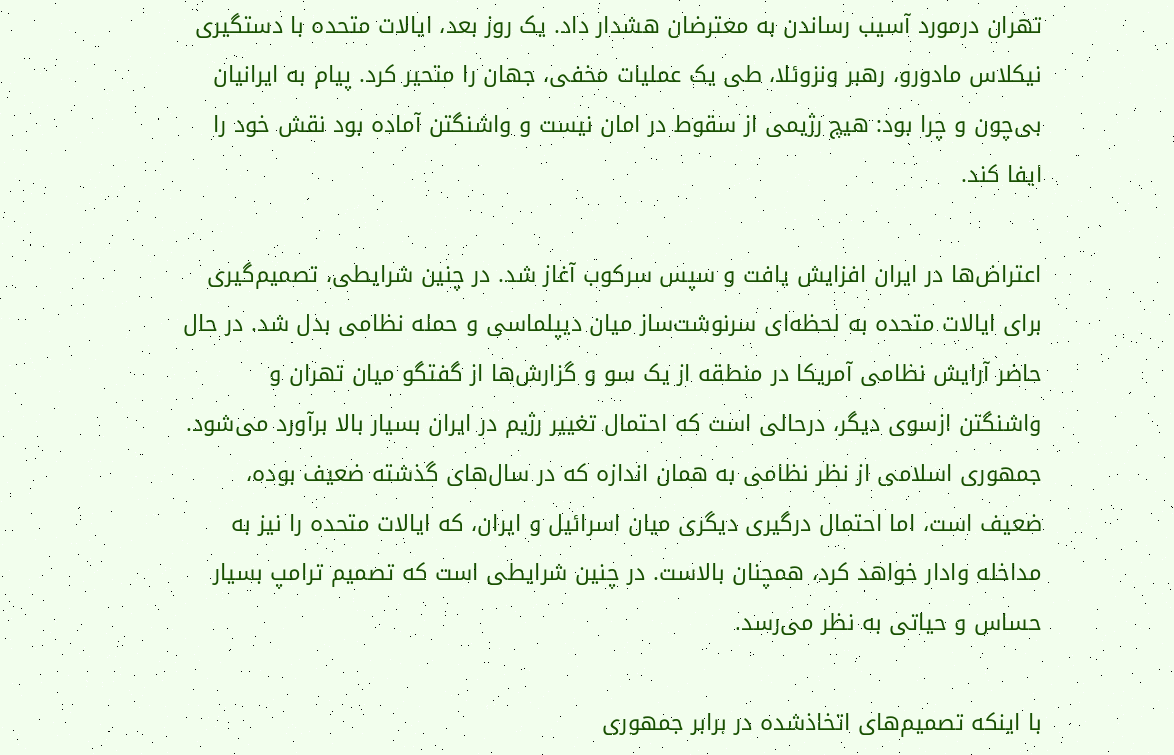تهران درمورد آسیب رساندن به معترضان هشدار داد. یک روز بعد، ایالات متحده با دستگیری نیکلاس مادورو، رهبر ونزوئلا، طی یک عملیات مخفی، جهان را متحیر کرد. پیام به ایرانیان بی‌چون و چرا بود: هیچ رژیمی از سقوط در امان نیست و واشنگتن آماده بود نقش خود را ایفا کند.

اعتراض‌ها در ایران افزایش یافت و سپس سرکوب آغاز شد. در چنین شرایطی، تصمیم‌گیری برای ایالات متحده به لحظه‌ای سرنوشت‌ساز میان دیپلماسی و حمله نظامی بدل شد. در حال حاضر آرایش نظامی آمریکا در منطقه از یک سو و گزارش‌ها از گفتگو میان تهران و واشنگتن ازسوی دیگر، درحالی است که احتمال تغییر رژیم در ایران بسیار بالا برآورد می‌شود. جمهوری اسلامی از نظر نظامی به همان اندازه که در سال‌های گذشته ضعیف بوده، ضعیف است، اما احتمال درگیری دیگری میان اسرائیل و ایران، که ایالات متحده را نیز به مداخله وادار خواهد کرد، همچنان بالاست. در چنین شرایطی است که تصمیم ترامپ بسیار حساس و حیاتی به نظر می‌رسد.

با اینکه تصمیم‌های اتخاذشده در برابر جمهوری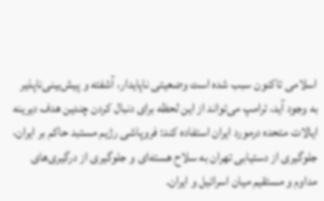اسلامی تاکنون سبب شده است وضعیتی ناپایدار، آشفته‌ و پیش‌بینی‌‌ناپذیر به وجود آید، ترامپ می‌تواند از این لحظه برای دنبال کردن چندین هدف دیرینه ایالات متحده درمورد ایران استفاده کند: فروپاشی رژیم مستبد حاکم بر ایران، جلوگیری از دستیابی تهران به سلاح هسته‌ای و جلوگیری از درگیری‌های مداوم و مستقیم میان اسرائیل و ایران.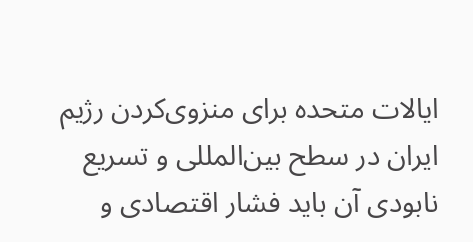ایالات متحده برای منزوی‌کردن رژیم ایران در سطح بین‌المللی و تسریع نابودی آن باید فشار اقتصادی و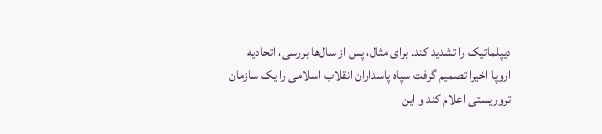دیپلماتیک را تشدید کند. برای مثال، پس از سال‌ها بررسی، اتحادیه اروپا اخیرا تصمیم گرفت سپاه پاسداران انقلاب اسلامی را یک سازمان تروریستی اعلام کند و این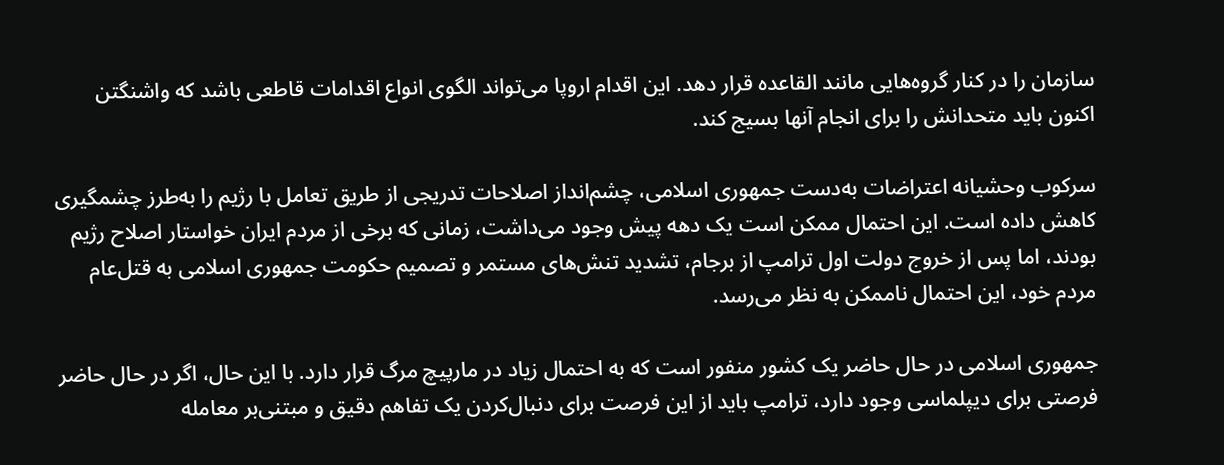سازمان را در کنار گروه‌هایی مانند القاعده قرار دهد. این اقدام اروپا می‌تواند الگوی انواع اقدامات قاطعی باشد که واشنگتن اکنون باید متحدانش را برای انجام آنها بسیج کند.

سرکوب وحشیانه اعتراضات به‌دست جمهوری اسلامی، چشم‌انداز اصلاحات تدریجی از طریق تعامل با رژیم را به‌طرز چشمگیری کاهش داده است. این احتمال ممکن است یک دهه پیش وجود می‌داشت، زمانی که برخی از مردم ایران خواستار اصلاح رژیم بودند، اما پس از خروج دولت اول ترامپ از برجام، تشدید تنش‌های مستمر و تصمیم حکومت جمهوری اسلامی به قتل‌عام مردم خود، این احتمال ناممکن به نظر می‌رسد.

جمهوری اسلامی در حال حاضر یک کشور منفور است که به احتمال زیاد در مارپیچ مرگ قرار دارد. با این حال، اگر در حال حاضر فرصتی برای دیپلماسی وجود دارد، ترامپ باید از این فرصت برای دنبال‌کردن یک تفاهم دقیق و مبتنی‌بر معامله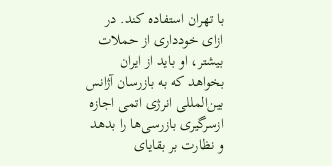با تهران استفاده کند. در ازای خودداری از حملات بیشتر، او باید از ایران بخواهد که به بازرسان آژانس بین‌المللی انرژی اتمی اجازه ازسرگیری بازرسی‌ها را بدهد و نظارت بر بقایای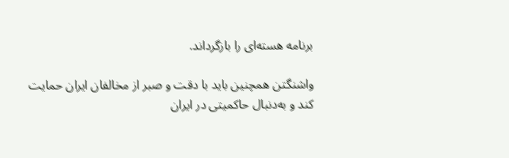برنامه هسته‌ای را بازگرداند.

واشنگتن همچنین باید با دقت و صبر از مخالفان ایران حمایت کند و به‌دنبال حاکمیتی در ایران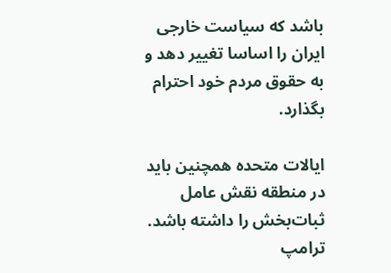باشد که سیاست خارجی ایران را اساسا تغییر دهد و به حقوق مردم خود احترام بگذارد.

ایالات متحده همچنین باید در منطقه نقش عامل ثبات‌بخش را داشته باشد. ترامپ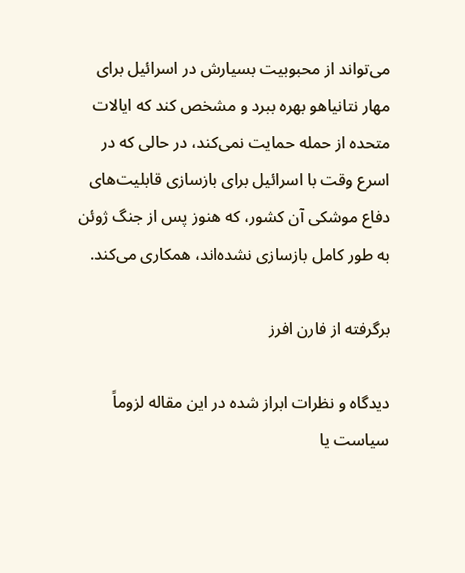می‌تواند از محبوبیت بسیارش در اسرائیل برای مهار نتانیاهو بهره ببرد و مشخص کند که ایالات متحده از حمله حمایت نمی‌کند، در حالی که در اسرع وقت با اسرائیل برای بازسازی قابلیت‌های دفاع موشکی آن کشور، که هنوز پس از جنگ ژوئن به طور کامل بازسازی نشده‌اند، همکاری می‌کند.

برگرفته از فارن افرز

دیدگاه و نظرات ابراز شده در این مقاله لزوماً سیاست یا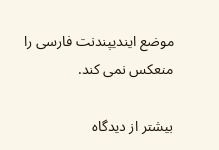موضع ایندیپندنت فارسی را منعکس نمی کند.

بیشتر از دیدگاه